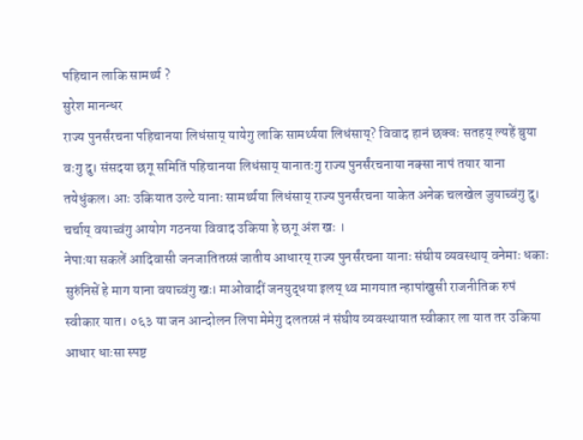पहिचान लाकि सामर्थ्य ?
सुरेश मानन्धर
राज्य पुनर्संरचना पहिचानया लिधंसाय् यायेगु लाकि सामर्थ्यया लिधंसाय्? विवाद हानं छक्वः सतहय् ल्यहें बुया वःगु दु। संसदया छगू समितिं पहिचानया लिधंसाय् यानातःगु राज्य पुनर्संरचनाया नक्सा नापं तयार याना तयेधुंकल। आः उकियात उल्टे यानाः सामर्थ्यया लिधंसाय् राज्य पुनर्संरचना याकेत अनेक चलखेल जुयाच्वंगु दु। चर्चाय् वयाच्वंगु आयोग गठनया विवाद उकिया हे छगू अंश खः ।
नेपाःया सकलें आदिवासी जनजातितय्सं जातीय आधारय् राज्य पुनर्संरचना यानाः संघीय व्यवस्थाय् वनेमाः धकाः सुरुंनिसें हे माग याना वयाच्वंगु खः। माओवादीं जनयुद्धया इलय् थ्व मागयात न्हापांखुसी राजनीतिक रुपं स्वीकार यात। ०६३ या जन आन्दोलन लिपा मेमेगु दलतय्सं नं संघीय व्यवस्थायात स्वीकार ला यात तर उकिया आधार धाःसा स्पष्ट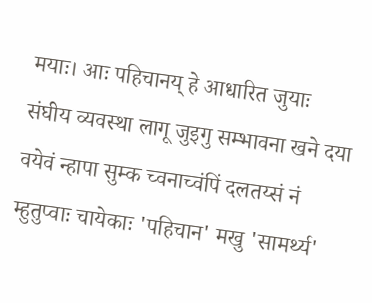मयाः। आः पहिचानय् हे आधारित जुयाः संघीय व्यवस्था लागू जुइगु सम्भावना खने दया वयेवं न्हापा सुम्क च्वनाच्वंपिं दलतय्सं नं म्हुतुप्वाः चायेकाः 'पहिचान' मखु 'सामर्थ्य'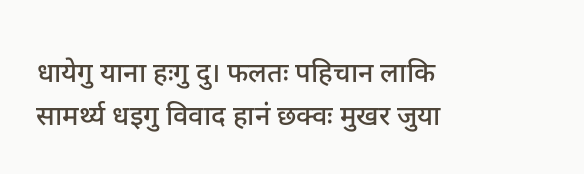धायेगु याना हःगु दु। फलतः पहिचान लाकि सामर्थ्य धइगु विवाद हानं छक्वः मुखर जुया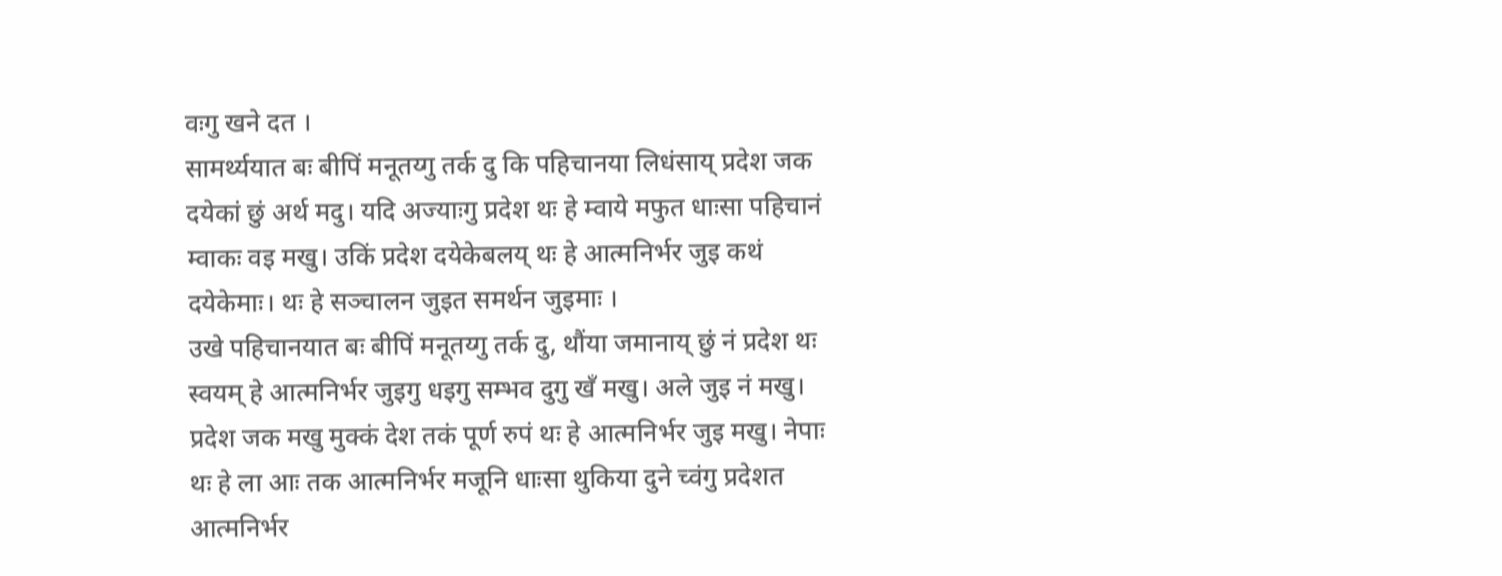वःगु खने दत ।
सामर्थ्ययात बः बीपिं मनूतय्गु तर्क दु कि पहिचानया लिधंसाय् प्रदेश जक दयेकां छुं अर्थ मदु। यदि अज्याःगु प्रदेश थः हे म्वाये मफुत धाःसा पहिचानं म्वाकः वइ मखु। उकिं प्रदेश दयेकेबलय् थः हे आत्मनिर्भर जुइ कथं दयेकेमाः। थः हे सञ्चालन जुइत समर्थन जुइमाः ।
उखे पहिचानयात बः बीपिं मनूतय्गु तर्क दु, थौंया जमानाय् छुं नं प्रदेश थः स्वयम् हे आत्मनिर्भर जुइगु धइगु सम्भव दुगु खँ मखु। अले जुइ नं मखु। प्रदेश जक मखु मुक्कं देश तकं पूर्ण रुपं थः हे आत्मनिर्भर जुइ मखु। नेपाः थः हे ला आः तक आत्मनिर्भर मजूनि धाःसा थुकिया दुने च्वंगु प्रदेशत आत्मनिर्भर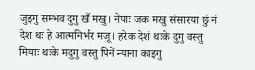जुइगु सम्भव दुगु खँ मखु। नेपाः जक मखु संसारया छुं नं देश थः हे आत्मनिर्भर मजू। हरेक देशं थःके दुगु वस्तु मियाः थःके मदुगु वस्तु पिनें न्याना काइगु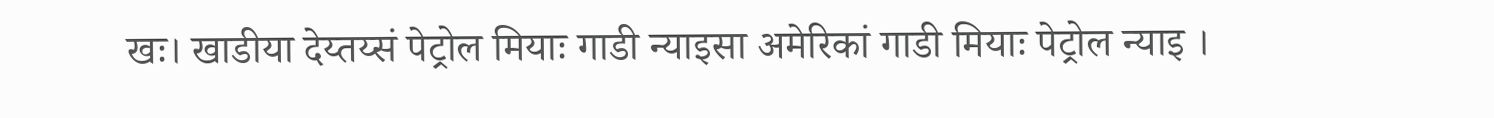खः। खाडीया देय्तय्सं पेट्रोल मियाः गाडी न्याइसा अमेरिकां गाडी मियाः पेट्रोल न्याइ ।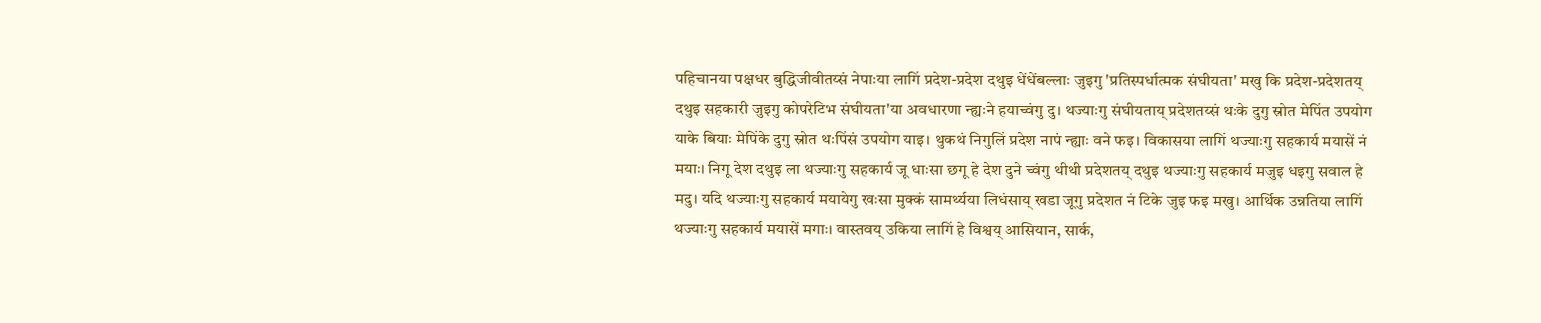पहिचानया पक्षधर बुद्धिजीवीतय्सं नेपाःया लागिं प्रदेश-प्रदेश दथुइ धेंधेंबल्लाः जुइगु 'प्रतिस्पर्धात्मक संघीयता' मखु कि प्रदेश-प्रदेशतय् दथुइ सहकारी जुइगु कोपरेटिभ संघीयता'या अवधारणा न्ह्यःने हयाच्वंगु दु। थज्याःगु संघीयताय् प्रदेशतय्सं थःके दुगु स्रोत मेपिंत उपयोग याके बियाः मेपिंके दुगु स्रोत थःपिंसं उपयोग याइ। थुकथं निगुलिं प्रदेश नापं न्ह्याः वने फइ। विकासया लागिं थज्याःगु सहकार्य मयासें नं मयाः। निगू देश दथुइ ला थज्याःगु सहकार्य जू धाःसा छगू हे देश दुने च्वंगु थीथी प्रदेशतय् दथुइ थज्याःगु सहकार्य मजुइ धइगु सवाल हे मदु। यदि थज्याःगु सहकार्य मयायेगु खःसा मुक्कं सामर्थ्यया लिधंसाय् खडा जूगु प्रदेशत नं टिके जुइ फइ मखु। आर्थिक उन्नतिया लागिं थज्याःगु सहकार्य मयासें मगाः। वास्तवय् उकिया लागिं हे विश्वय् आसियान, सार्क,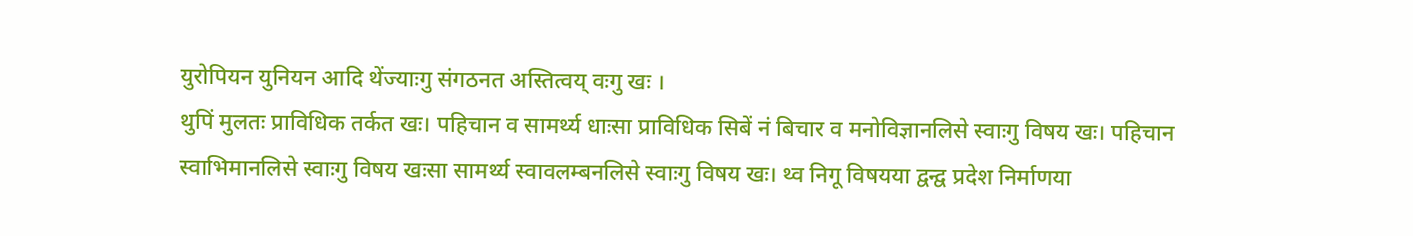युरोपियन युनियन आदि थेंज्याःगु संगठनत अस्तित्वय् वःगु खः ।
थुपिं मुलतः प्राविधिक तर्कत खः। पहिचान व सामर्थ्य धाःसा प्राविधिक सिबें नं बिचार व मनोविज्ञानलिसे स्वाःगु विषय खः। पहिचान स्वाभिमानलिसे स्वाःगु विषय खःसा सामर्थ्य स्वावलम्बनलिसे स्वाःगु विषय खः। थ्व निगू विषयया द्वन्द्व प्रदेश निर्माणया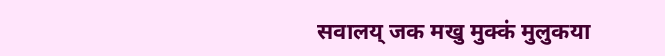सवालय् जक मखु मुक्कं मुलुकया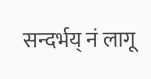सन्दर्भय् नं लागू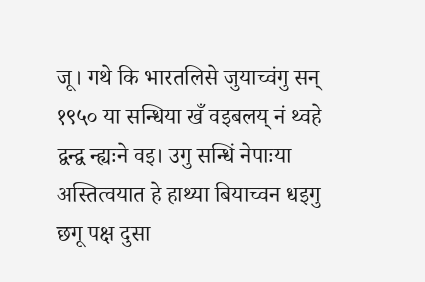जू। गथे कि भारतलिसे जुयाच्वंगु सन् १९५० या सन्धिया खँ वइबलय् नं थ्वहे द्वन्द्व न्ह्यःने वइ। उगु सन्धिं नेपाःया अस्तित्वयात हे हाथ्या बियाच्वन धइगु छगू पक्ष दुसा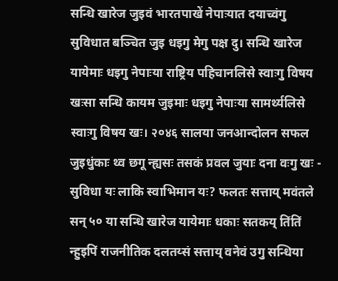सन्धि खारेज जुइवं भारतपाखें नेपाःयात दयाच्वंगु सुविधात बञ्चित जुइ धइगु मेगु पक्ष दु। सन्धि खारेज यायेमाः धइगु नेपाःया राष्ट्रिय पहिचानलिसे स्वाःगु विषय खःसा सन्धि कायम जुइमाः धइगु नेपाःया सामर्थ्यलिसे स्वाःगु विषय खः। २०४६ सालया जनआन्दोलन सफल जुइधुंकाः थ्व छगू न्ह्यसः तसकं प्रवल जुयाः दना वःगु खः - सुविधा यः लाकि स्वाभिमान यः? फलतः सत्ताय् मवंतले सन् ५० या सन्धि खारेज यायेमाः धकाः सतकय् तिंतिं न्हुइपिं राजनीतिक दलतय्सं सत्ताय् वनेवं उगु सन्धिया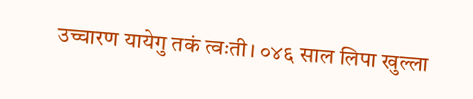उच्चारण यायेगु तकं त्वःती। ०४६ साल लिपा खुल्ला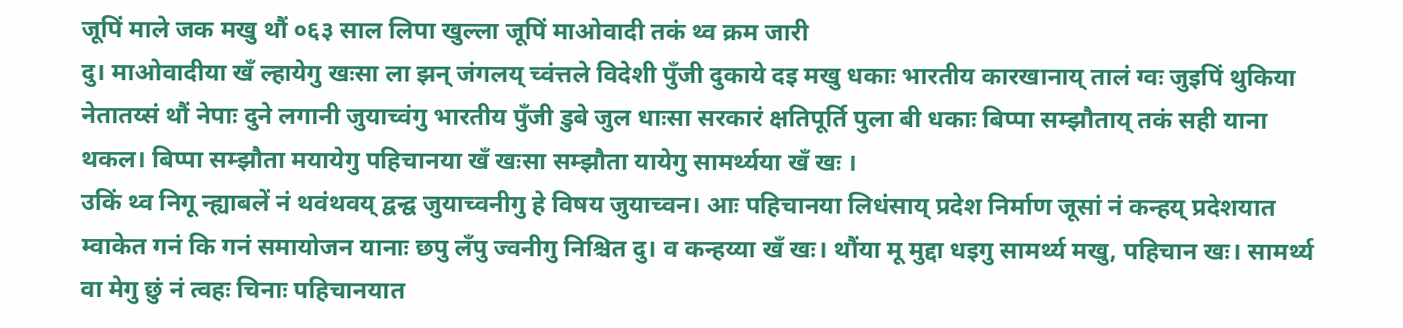जूपिं माले जक मखु थौं ०६३ साल लिपा खुल्ला जूपिं माओवादी तकं थ्व क्रम जारी
दु। माओवादीया खँ ल्हायेगु खःसा ला झन् जंगलय् च्वंत्तले विदेशी पुँजी दुकाये दइ मखु धकाः भारतीय कारखानाय् तालं ग्वः जुइपिं थुकिया नेतातय्सं थौं नेपाः दुने लगानी जुयाच्वंगु भारतीय पुँजी डुबे जुल धाःसा सरकारं क्षतिपूर्ति पुला बी धकाः बिप्पा सम्झौताय् तकं सही याना थकल। बिप्पा सम्झौता मयायेगु पहिचानया खँ खःसा सम्झौता यायेगु सामर्थ्यया खँ खः ।
उकिं थ्व निगू न्ह्याबलें नं थवंथवय् द्वन्द्व जुयाच्वनीगु हे विषय जुयाच्वन। आः पहिचानया लिधंसाय् प्रदेश निर्माण जूसां नं कन्हय् प्रदेशयात म्वाकेत गनं कि गनं समायोजन यानाः छपु लँपु ज्वनीगु निश्चित दु। व कन्हय्या खँ खः। थौंया मू मुद्दा धइगु सामर्थ्य मखु, पहिचान खः। सामर्थ्य वा मेगु छुं नं त्वहः चिनाः पहिचानयात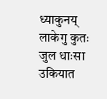ध्याकुनय् लाकेगु कुतः जुल धाःसा उकियात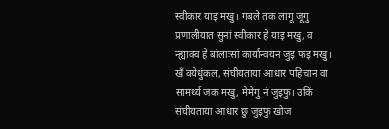स्वीकार याइ मखु। गबले तक लागू जूगु प्रणालीयात सुनां स्वीकार हे याइ मखु, व न्ह्याक्व हे बांलाःसां कार्यान्वयन जुइ फइ मखु। खँ वयेधुंकल, संघीयताया आधार पहिचान वा सामर्थ्य जक मखु, मेमेगु नं जुइफु। उकिं संघीयताया आधार छु जुइफु खोज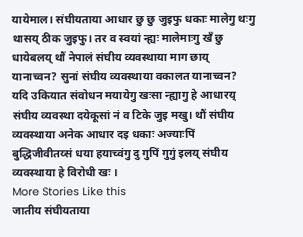यायेमाल। संघीयताया आधार छु छु जुइफु धकाः मालेगु थःगु थासय् ठीक जुइफु। तर व स्वयां न्ह्यः मालेमाःगु खँ छु धायेबलय् थौं नेपालं संघीय व्यवस्थाया माग छाय् यानाच्वन? सुनां संघीय व्यवस्थाया वकालत यानाच्वन? यदि उकियात संवोधन मयायेगु खःसा न्ह्यागु हे आधारय् संघीय व्यवस्था दयेकूसां नं व टिके जुइ मखु। थौं संघीय व्यवस्थाया अनेक आधार दइ धकाः अज्याःपिं बुद्धिजीवीतय्सं धया हयाच्वंगु दु गुपिं गुगुं इलय् संघीय व्यवस्थाया हे विरोधी खः ।
More Stories Like this
जातीय संघीयताया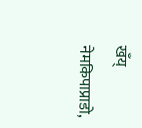खँय् नेमकिपाप्राडो,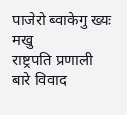पाजेरो ब्वाकेगु ख्यः मखु
राष्ट्रपति प्रणाली बारे विवाद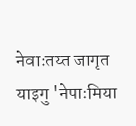नेवाःतय्त जागृत याइगु 'नेपाःमिया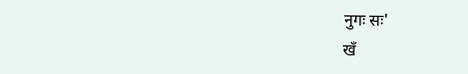नुगः सः'
खँ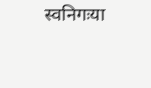स्वनिगःया